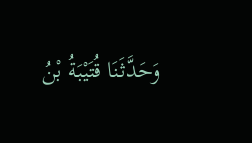وَحَدَّثَنَا قُتَيْبَةُ بْنُ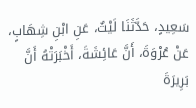سَعِيدٍ، حَدَّثَنَا لَيْثٌ، عَنِ ابْنِ شِهَابٍ، عَنْ عُرْوَةَ، أَنَّ عَائِشَةَ، أَخْبَرَتْهُ أَنَّ بَرِيرَةَ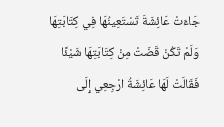جَاءَتْ عَائِشَةَ تَسْتَعِينُهَا فِي كِتَابَتِهَا وَلَمْ تَكُنْ قَضَتْ مِنْ كِتَابَتِهَا شَيْئًا فَقَالَتْ لَهَا عَائِشَةُ ارْجِعِي إِلَى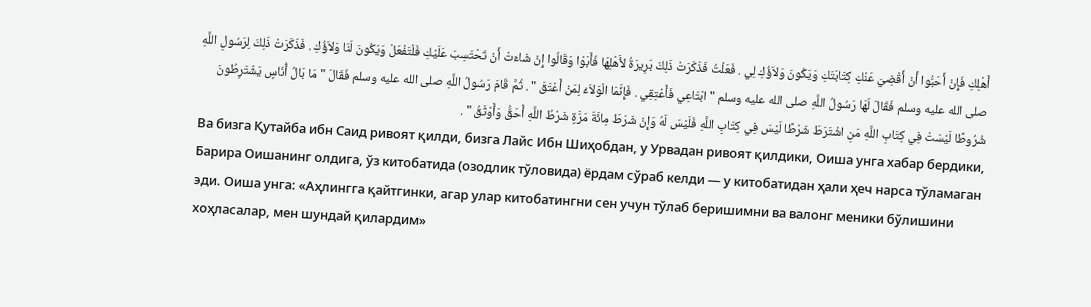أَهْلِكِ فَإِنْ أَحَبُّوا أَنْ أَقْضِيَ عَنْكِ كِتَابَتَكِ وَيَكُونَ وَلاَؤُكِ لِي . فَعَلْتُ فَذَكَرَتْ ذَلِكَ بَرِيرَةُ لأَهْلِهَا فَأَبَوْا وَقَالُوا إِنْ شَاءَتْ أَنْ تَحْتَسِبَ عَلَيْكِ فَلْتَفْعَلْ وَيَكُونَ لَنَا وَلاَؤُكِ . فَذَكَرَتْ ذَلِكَ لِرَسُولِ اللَّهِ صلى الله عليه وسلم فَقَالَ لَهَا رَسُولُ اللَّهِ صلى الله عليه وسلم " ابْتَاعِي فَأَعْتِقِي . فَإِنَّمَا الْوَلاَءُ لِمَنْ أَعْتَقَ " . ثُمَّ قَامَ رَسُولُ اللَّهِ صلى الله عليه وسلم فَقَالَ " مَا بَالُ أُنَاسٍ يَشْتَرِطُونَ شُرُوطًا لَيْسَتْ فِي كِتَابِ اللَّهِ مَنِ اشْتَرَطَ شَرْطًا لَيْسَ فِي كِتَابِ اللَّهِ فَلَيْسَ لَهُ وَإِنْ شَرَطَ مِائَةَ مَرَّةٍ شَرْطُ اللَّهِ أَحَقُّ وَأَوْثَقُ " .
Ва бизга Қутайба ибн Саид ривоят қилди, бизга Лайс Ибн Шиҳобдан, у Урвадан ривоят қилдики, Оиша унга хабар бердики, Барира Оишанинг олдига, ўз китобатида (озодлик тўловида) ёрдам сўраб келди — у китобатидан ҳали ҳеч нарса тўламаган эди. Оиша унга: «Аҳлингга қайтгинки, агар улар китобатингни сен учун тўлаб беришимни ва валонг меники бўлишини хоҳласалар, мен шундай қилардим»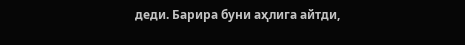деди. Барира буни аҳлига айтди,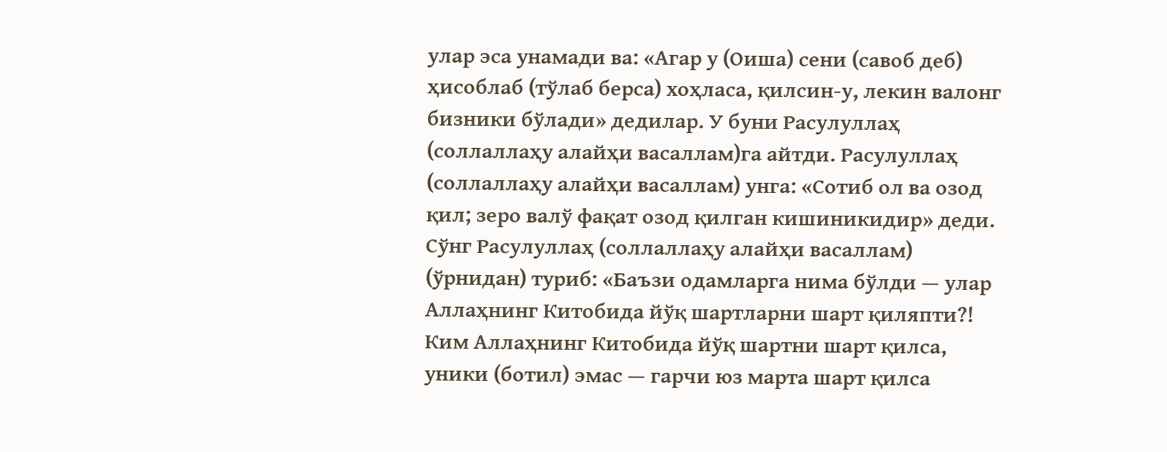улар эса унамади ва: «Агар у (Оиша) сени (савоб деб) ҳисоблаб (тўлаб берса) хоҳласа, қилсин-у, лекин валонг бизники бўлади» дедилар. У буни Расулуллаҳ (соллаллаҳу алайҳи васаллам)га айтди. Расулуллаҳ (соллаллаҳу алайҳи васаллам) унга: «Сотиб ол ва озод қил; зеро валў фақат озод қилган кишиникидир» деди. Сўнг Расулуллаҳ (соллаллаҳу алайҳи васаллам) (ўрнидан) туриб: «Баъзи одамларга нима бўлди — улар Аллаҳнинг Китобида йўқ шартларни шарт қиляпти?! Ким Аллаҳнинг Китобида йўқ шартни шарт қилса, уники (ботил) эмас — гарчи юз марта шарт қилса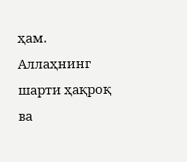ҳам. Аллаҳнинг шарти ҳақроқ ва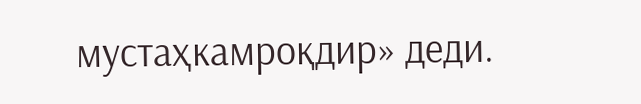мустаҳкамроқдир» деди.